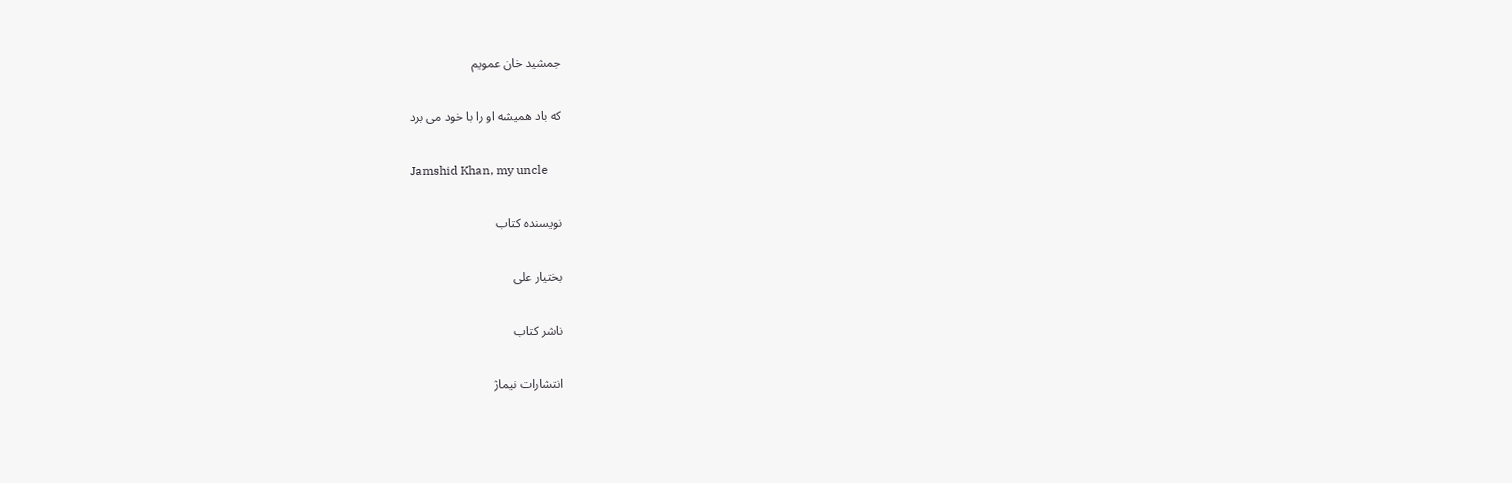جمشید خان عمویم

که باد همیشه او را با خود می برد

Jamshid Khan, my uncle

نویسنده کتاب

بختیار علی

ناشر کتاب

انتشارات نیماژ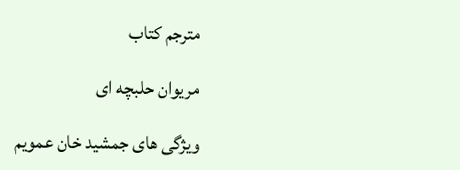مترجم کتاب

مریوان حلبچه ای

ویژگی های جمشید خان عمویم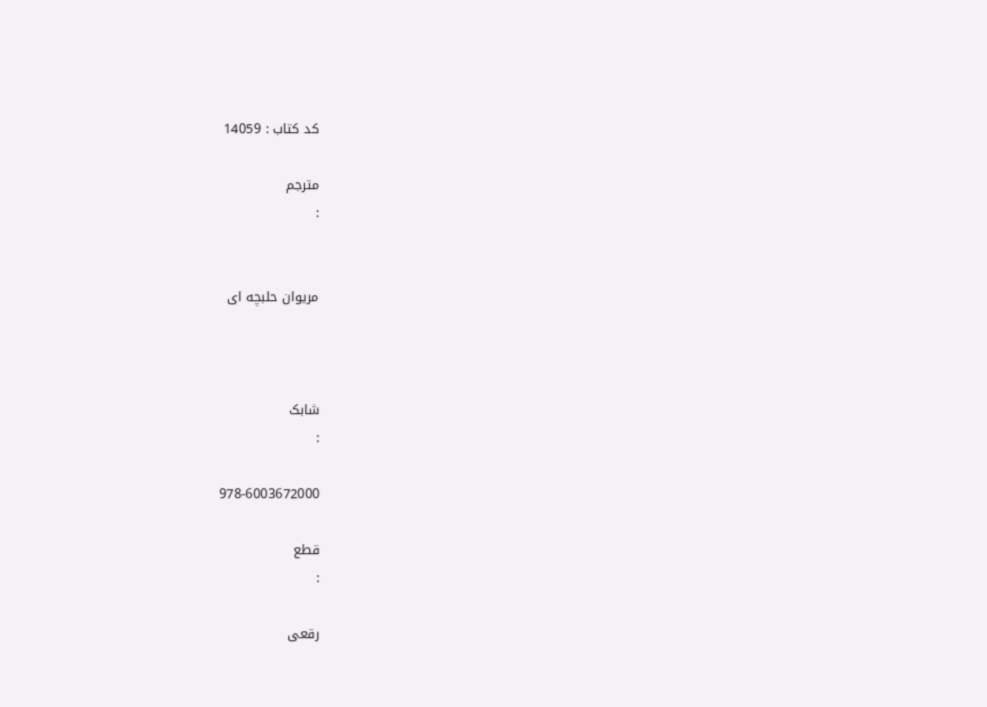کد کتاب : 14059

مترجم
:


مریوان حلبچه ای



شابک
:

978-6003672000

قطع
:

رقعی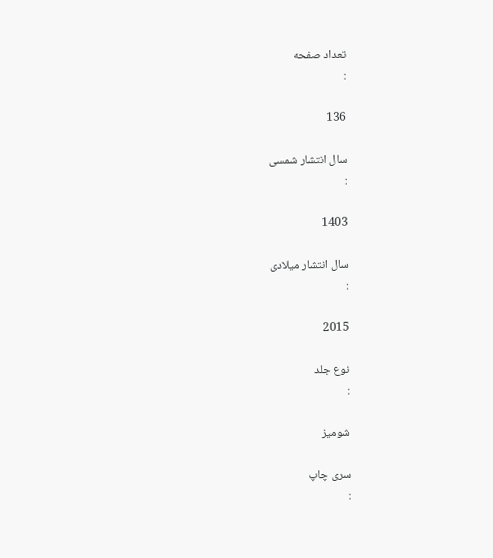تعداد صفحه
:

136

سال انتشار شمسی
:

1403

سال انتشار میلادی
:

2015

نوع جلد
:

شومیز

سری چاپ
: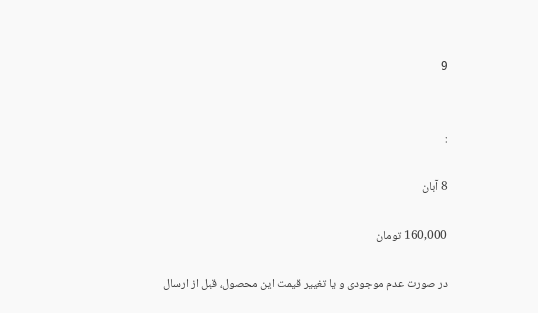9


:

8 آبان

160,000 تومان

در صورت عدم موجودی و یا تغییر قیمت این محصول، قبل از ارسال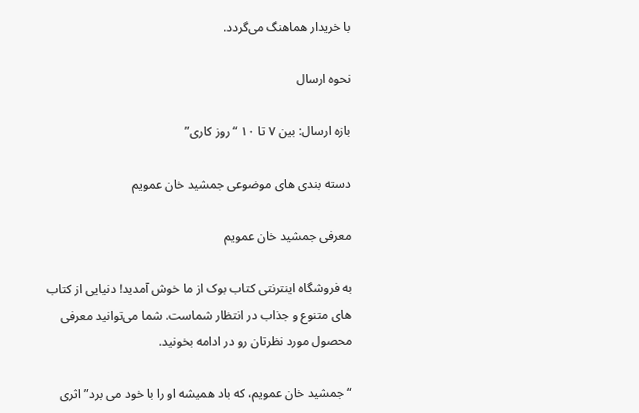با خریدار هماهنگ می‌گردد.

نحوه ارسال

بازه ارسال: بین ۷ تا ۱۰ “روز کاری”

دسته بندی های موضوعی جمشید خان عمویم

معرفی جمشید خان عمویم

به فروشگاه اینترنتی کتاب بوک از ما خوش آمدید! دنیایی از کتاب های متنوع و جذاب در انتظار شماست. شما می‌توانید معرفی محصول مورد نظرتان رو در ادامه بخونید.

“جمشید خان عمویم، که باد همیشه او را با خود می برد” اثری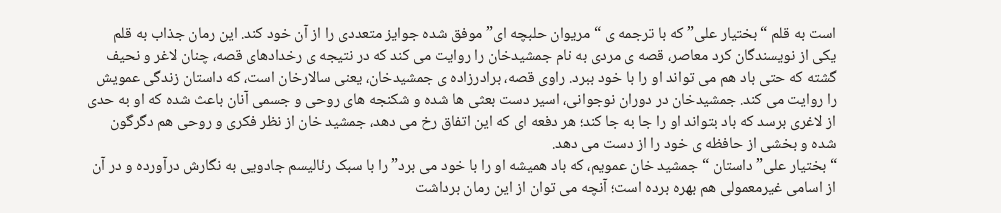است به قلم “بختیار علی” که با ترجمه ی “مریوان حلبچه ای” موفق شده جوایز متعددی را از آن خود کند. این رمان جذاب به قلم یکی از نویسندگان کرد معاصر، قصه ی مردی به نام جمشیدخان را روایت می کند که در نتیجه ی رخدادهای قصه، چنان لاغر و نحیف گشته که حتی باد هم می تواند او را با خود ببرد. راوی قصه، برادرزاده ی جمشیدخان، یعنی سالارخان است، که داستان زندگی عمویش را روایت می کند. جمشیدخان در دوران نوجوانی، اسیر دست بعثی ها شده و شکنجه های روحی و جسمی آنان باعث شده که او به حدی از لاغری برسد که باد بتواند او را جا به جا کند؛ هر دفعه ای که این اتفاق رخ می دهد، جمشید خان از نظر فکری و روحی هم دگرگون شده و بخشی از حافظه ی خود را از دست می دهد.
“بختیار علی” داستان “جمشید خان عمویم، که باد همیشه او را با خود می برد” را با سبک رئالیسم جادویی به نگارش درآورده و در آن از اسامی غیرمعمولی هم بهره برده است؛ آنچه می توان از این رمان برداشت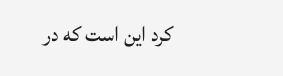کرد این است که در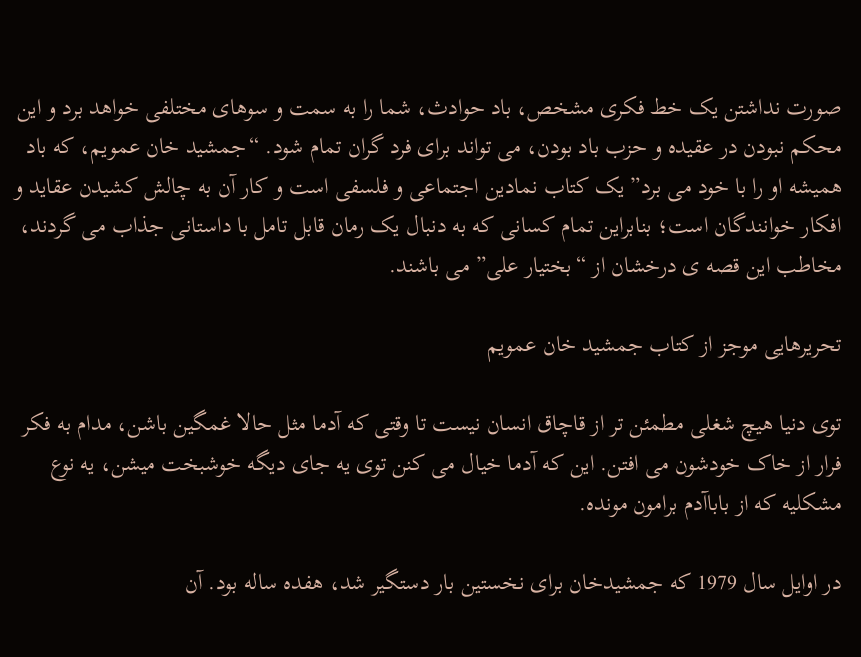صورت نداشتن یک خط فکری مشخص، باد حوادث، شما را به سمت و سوهای مختلفی خواهد برد و این محکم نبودن در عقیده و حزب باد بودن، می تواند برای فرد گران تمام شود. “جمشید خان عمویم، که باد همیشه او را با خود می برد” یک کتاب نمادین اجتماعی و فلسفی است و کار آن به چالش کشیدن عقاید و افکار خوانندگان است؛ بنابراین تمام کسانی که به دنبال یک رمان قابل تامل با داستانی جذاب می گردند، مخاطب این قصه ی درخشان از “بختیار علی” می باشند.

تحریرهایی موجز از کتاب جمشید خان عمویم

توی دنیا هیچ شغلی مطمئن تر از قاچاق انسان نیست تا وقتی که آدما مثل حالا غمگین باشن، مدام به فکر فرار از خاک خودشون می افتن. این که آدما خیال می کنن توی یه جای دیگه خوشبخت میشن، یه نوع مشکلیه که از باباآدم برامون مونده.

در اوایل سال 1979 که جمشیدخان برای نخستین بار دستگیر شد، هفده ساله بود. آن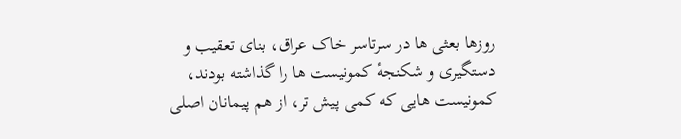روزها بعثی ها در سرتاسر خاک عراق، بنای تعقیب و دستگیری و شکنجهٔ کمونیست ها را گذاشته بودند، کمونیست هایی که کمی پیش تر، از هم پیمانان اصلی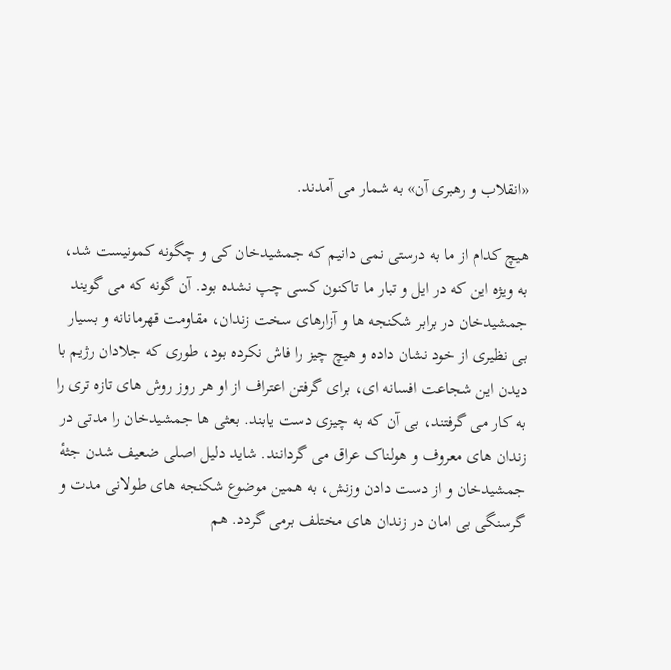«انقلاب و رهبری آن» به شمار می آمدند.

هیچ کدام از ما به درستی نمی دانیم که جمشیدخان کی و چگونه کمونیست شد، به ویژه این که در ایل و تبار ما تاکنون کسی چپ نشده بود. آن گونه که می گویند جمشیدخان در برابر شکنجه ها و آزارهای سخت زندان، مقاومت قهرمانانه و بسیار بی نظیری از خود نشان داده و هیچ چیز را فاش نکرده بود، طوری که جلادان رژیم با دیدن این شجاعت افسانه ای، برای گرفتن اعتراف از او هر روز روش های تازه تری را به کار می گرفتند، بی آن که به چیزی دست یابند. بعثی ها جمشیدخان را مدتی در زندان های معروف و هولناک عراق می گردانند. شاید دلیل اصلی ضعیف شدن جثهٔ جمشیدخان و از دست دادن وزنش، به همین موضوع شکنجه های طولانی مدت و گرسنگی بی امان در زندان های مختلف برمی گردد. هم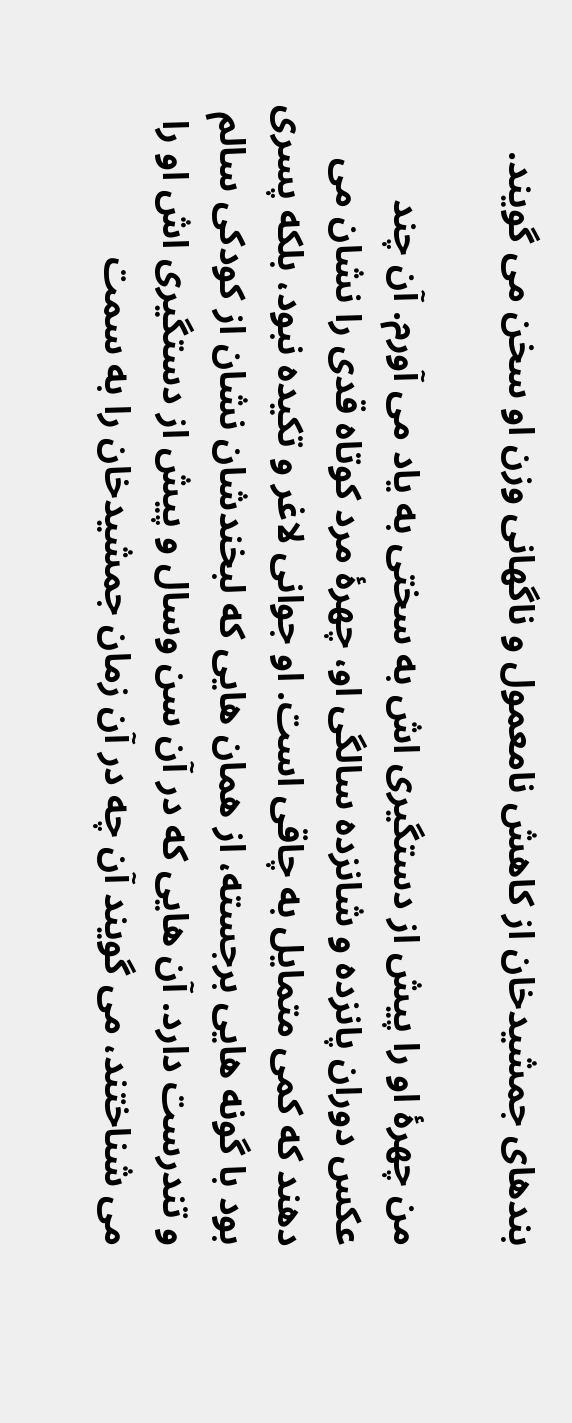بندهای جمشیدخان از کاهش نامعمول و ناگهانی وزن او سخن می گویند.

من چهرهٔ او را پیش از دستگیری اش به سختی به یاد می آورم. آن چند عکس دوران پانزده و شانزده سالگی او، چهرهٔ مرد کوتاه قدی را نشان می دهند که کمی متمایل به چاقی است. او جوانی لاغر و تکیده نبود، بلکه پسری بود با گونه هایی برجسته، از همان هایی که لبخندشان نشان از کودکی سالم و تندرست دارد. آن هایی که در آن سن وسال و پیش از دستگیری اش او را می شناختند، می گویند آن چه در آن زمان جمشیدخان را به سمت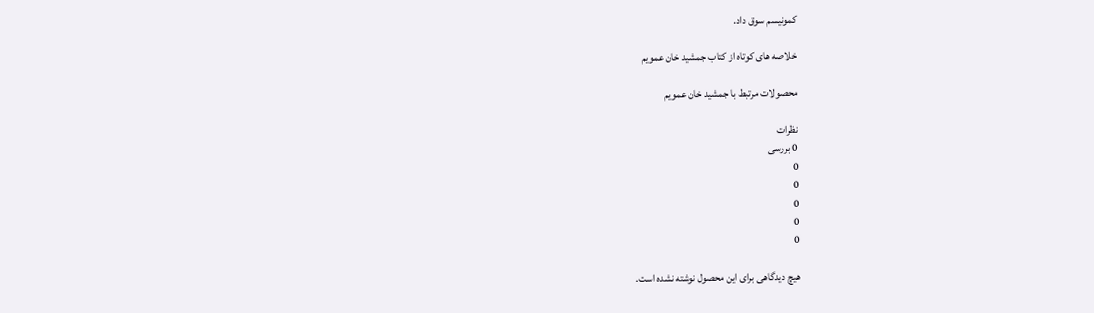کمونیسم سوق داد.

خلاصه های کوتاه از کتاب جمشید خان عمویم

محصولات مرتبط با جمشید خان عمویم

نظرات
0 بررسی
0
0
0
0
0

هیچ دیدگاهی برای این محصول نوشته نشده است.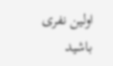اولین نفری باشید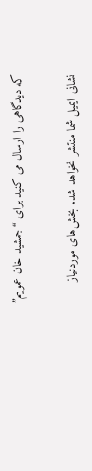که دیدگاهی را ارسال می کنید برای “جمشید خان عمویم”

نشانی ایمیل شما منتشر نخواهد شد. بخش‌های موردنیاز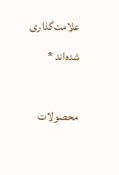علامت‌گذاری شده‌اند *

محصولات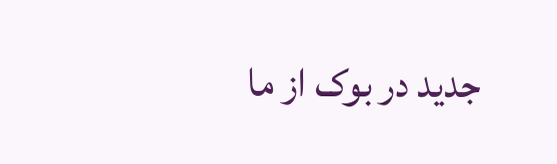جدید در بوک از ما